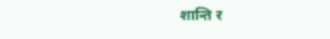शान्ति र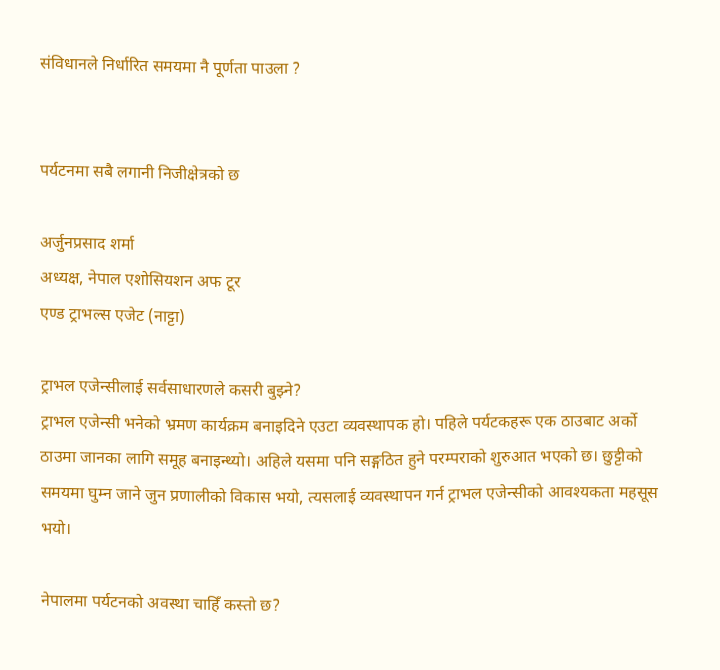संविधानले निर्धारित समयमा नै पूर्णता पाउला ?


पर्यटनमा सबै लगानी निजीक्षेत्रको छ

अर्जुनप्रसाद शर्मा
अध्यक्ष, नेपाल एशोसियशन अफ टूर
एण्ड ट्राभल्स एजेट (नाट्टा)

ट्राभल एजेन्सीलाई सर्वसाधारणले कसरी बुझ्ने?
ट्राभल एजेन्सी भनेको भ्रमण कार्यक्रम बनाइदिने एउटा व्यवस्थापक हो। पहिले पर्यटकहरू एक ठाउबाट अर्को ठाउमा जानका लागि समूह बनाइन्थ्यो। अहिले यसमा पनि सङ्गठित हुने परम्पराको शुरुआत भएको छ। छुट्टीको समयमा घुम्न जाने जुन प्रणालीको विकास भयो, त्यसलाई व्यवस्थापन गर्न ट्राभल एजेन्सीको आवश्यकता महसूस भयो।

नेपालमा पर्यटनको अवस्था चाहिँ कस्तो छ?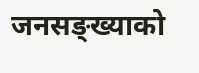जनसङ्ख्याको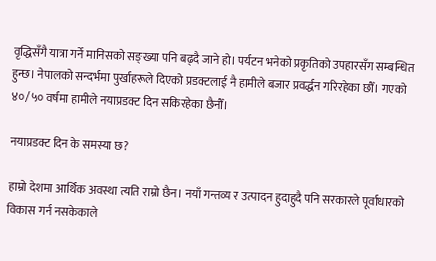वृद्धिसँगै यात्रा गर्ने मानिसको सङ्ख्या पनि बढ्दै जाने हो। पर्यटन भनेको प्रकृतिको उपहारसँग सम्बन्धित हुन्छ। नेपालको सन्दर्भमा पुर्खाहरूले दिएको प्रडक्टलाई नै हामीले बजार प्रवर्द्धन गरिरहेका छौँ। गएको ४०/५० वर्षमा हामीले नयाप्रडक्ट दिन सकिरहेका छैनौँ।

नयाप्रडक्ट दिन के समस्या छ?

हाम्रो देशमा आर्थिक अवस्था त्यति राम्रो छैन। नयाँ गन्तव्य र उत्पादन हुदाहुदै पनि सरकारले पूर्वाधारको विकास गर्न नसकेकाले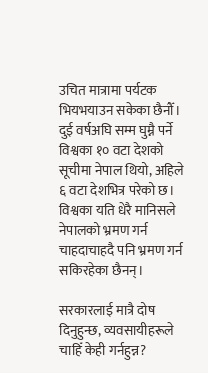उचित मात्रामा पर्यटक भियभयाउन सकेका छैनौँ। दुई वर्षअघि सम्म घुम्नै पर्ने विश्वका १० वटा देशको सूचीमा नेपाल थियो, अहिले ६ वटा देशभित्र परेको छ। विश्वका यति धेरै मानिसले नेपालको भ्रमण गर्न चाहदाचाहदै पनि भ्रमण गर्न सकिरहेका छैनन्।

सरकारलाई मात्रै दोष दिनुहुन्छ, व्यवसायीहरूले चाहिँ केही गर्नहुन्न?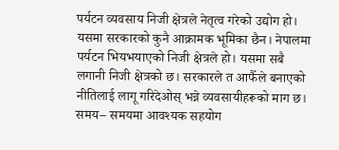पर्यटन व्यवसाय निजी क्षेत्रले नेतृत्व गरेको उद्योग हो। यसमा सरकारको कुनै आक्रामक भूमिका छैन। नेपालमा पर्यटन भियभयाएको निजी क्षेत्रले हो। यसमा सबै लगानी निजी क्षेत्रको छ। सरकारले त आफैँले बनाएको नीतिलाई लागू गरिदेओस् भन्ने व्यवसायीहरूको माग छ। समय– समयमा आवश्यक सहयोग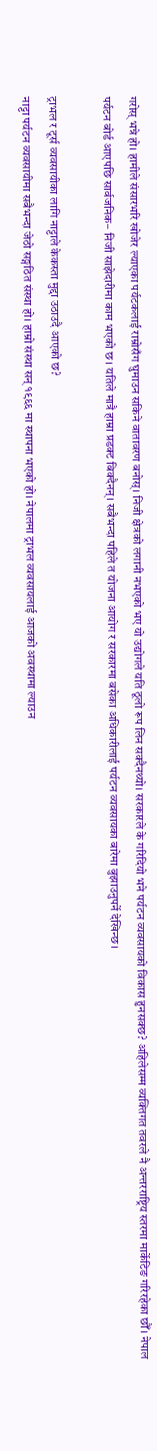गरोस् भन्ने हो। हामीले संसारभरि खोजेर ल्याएका पर्यटकलाई राम्रोसँग घुमाउन सकिने वातावरण बनोस्। निजी क्षेत्रको लगानी नभएको भए यो उद्योगले यति ठूलो रूप लिन सक्दैनथ्यो। सरकारले के गरिदियो भने पर्यटन व्यवसायको विकास हुनसक्छ? अहिलेसम्म व्यक्तिगत तवरले नै अन्तरराष्ट्रिय स्तरमा मार्केटिङ गरिरहेका छौँ। नेपाल पर्यटन बोर्ड आएपछि सार्वजनिक– निजी साझेदारीमा काम भएको छ। यतिले मात्रै हाम्रा प्रडक्ट बिक्दैनन्। सबैभन्दा पहिले त योजना आयोग र सरकारमा बसेका अधिकारीलाई पर्यटन व्यवसायका बारेमा बुझाउनुपर्ने देखिन्छ।

ट्राभल र टूर्स व्यवसायीका लागि नाट्टाले केकस्ता मुद्दा उठाउदै आएको छ?
नाट्टा पर्यटन व्यवसायीमा सबैभन्दा जेठो सङ्गठित संस्था हो। हाम्रो संस्था सन् १९६६ मा स्थापना भएको हो। नेपालमा ट्राभल व्यवसायलाई आजको अवस्थामा ल्याउन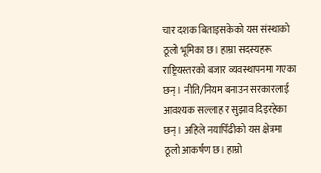चार दशक बिताइसकेको यस संस्थाको ठूलो भूमिका छ। हाम्रा सदस्यहरू राष्ट्रियस्तरको बजार व्यवस्थापनमा गएका छन्। नीति/नियम बनाउन सरकारलाई आवश्यक सल्लाह र सुझाव दिइरहेका छन्। अहिले नयापिँढीको यस क्षेत्रमा ठूलो आकर्षण छ। हाम्रो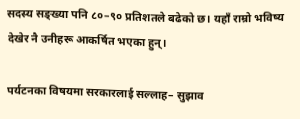सदस्य सङ्ख्या पनि ८०–९० प्रतिशतले बढेको छ। यहाँ राम्रो भविष्य देखेर नै उनीहरू आकर्षित भएका हुन्।

पर्यटनका विषयमा सरकारलाई सल्लाह– सुझाव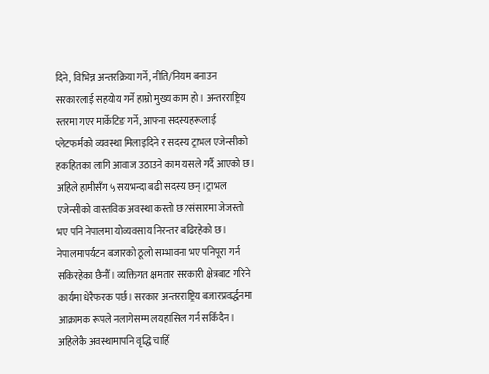दिने, विभिन्न अन्तरक्रिया गर्ने, नीति/नियम बनाउन सरकारलाई सहयोय गर्ने हाम्रो मुख्य काम हो। अन्तरराष्ट्रिय स्तरमा गएर मार्केटिङ गर्ने, आफ्ना सदस्यहरूलाई प्लेटफर्मको व्यवस्था मिलाइदिने र सदस्य ट्राभल एजेन्सीको हकहितका लागि आवाज उठाउने काम यसले गर्दै आएको छ। अहिले हामीसँग ५ सयभन्दा बढी सदस्य छन्।ट्राभल एजेन्सीको वास्तविक अवस्था कस्तो छ?संसारमा जेजस्तो भए पनि नेपालमा योव्यवसाय निरन्तर बढिरहेको छ। नेपालमापर्यटन बजारको ठूलो सम्भावना भए पनिपूरा गर्न सकिरहेका छैनौँ। व्यक्तिगत क्षमतार सरकारी क्षेत्रबाट गरिने कार्यमा धेरैफरक पर्छ। सरकार अन्तरराष्ट्रिय बजारप्रवर्द्धनमा आक्रामक रूपले नलागेसम्म लयहासिल गर्न सकिँदैन। अहिलेकै अवस्थामापनि वृद्धि चाहिँ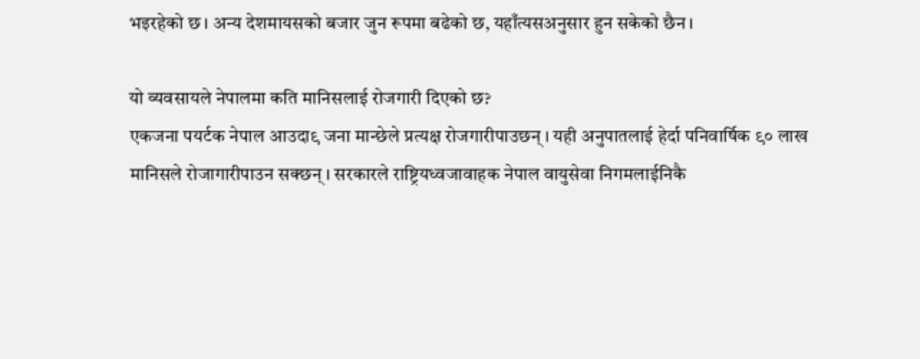भइरहेको छ। अन्य देशमायसको बजार जुन रूपमा बढेको छ, यहाँत्यसअनुसार हुन सकेको छैन।

यो व्यवसायले नेपालमा कति मानिसलाई रोजगारी दिएको छ?
एकजना पयर्टक नेपाल आउदा९ जना मान्छेले प्रत्यक्ष रोजगारीपाउछन्। यही अनुपातलाई हेर्दा पनिवार्षिक ९० लाख मानिसले रोजागारीपाउन सक्छन्। सरकारले राष्ट्रियध्वजावाहक नेपाल वायुसेवा निगमलाईनिकै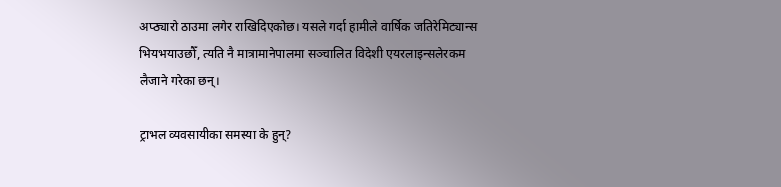अप्ठ्यारो ठाउमा लगेर राखिदिएकोछ। यसले गर्दा हामीले वार्षिक जतिरेमिट्यान्स भियभयाउछौँ, त्यति नै मात्रामानेपालमा सञ्चालित विदेशी एयरलाइन्सलेरकम लैजाने गरेका छन्।

ट्राभल व्यवसायीका समस्या के हुन्?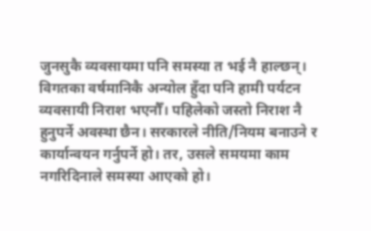जुनसुकै व्यवसायमा पनि समस्या त भई नै हाल्छन्। विगतका वर्षमानिकै अन्योल हुँदा पनि हामी पर्यटन व्यवसायी निराश भएनौँ। पहिलेको जस्तो निराश नै हुनुपर्ने अवस्था छैन। सरकारले नीति/नियम बनाउने र कार्यान्वयन गर्नुपर्ने हो। तर, उसले समयमा काम नगरिदिनाले समस्या आएको हो।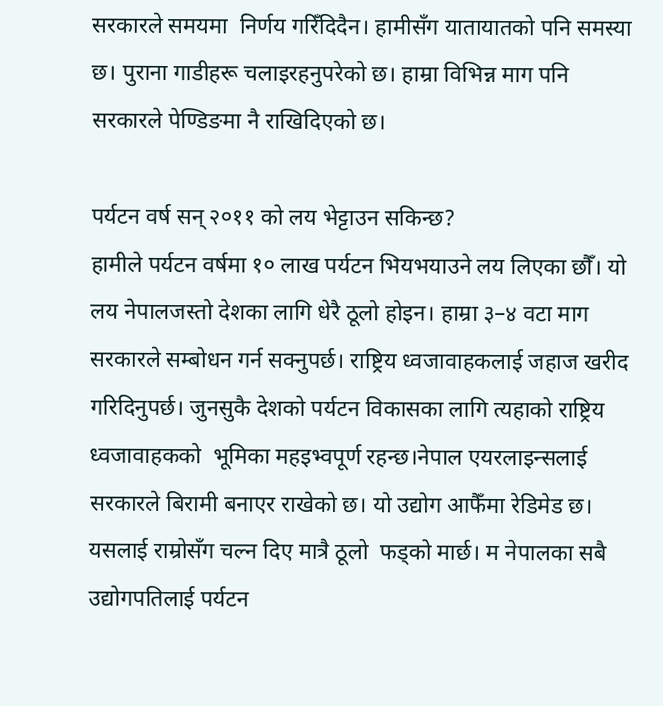सरकारले समयमा  निर्णय गरिँदिदैन। हामीसँग यातायातको पनि समस्या छ। पुराना गाडीहरू चलाइरहनुपरेको छ। हाम्रा विभिन्न माग पनि सरकारले पेण्डिङमा नै राखिदिएको छ।

पर्यटन वर्ष सन् २०११ को लय भेट्टाउन सकिन्छ?
हामीले पर्यटन वर्षमा १० लाख पर्यटन भियभयाउने लय लिएका छौँ। यो लय नेपालजस्तो देशका लागि धेरै ठूलो होइन। हाम्रा ३–४ वटा माग सरकारले सम्बोधन गर्न सक्नुपर्छ। राष्ट्रिय ध्वजावाहकलाई जहाज खरीद गरिदिनुपर्छ। जुनसुकै देशको पर्यटन विकासका लागि त्यहाको राष्ट्रिय ध्वजावाहकको  भूमिका महइभ्वपूर्ण रहन्छ।नेपाल एयरलाइन्सलाई सरकारले बिरामी बनाएर राखेको छ। यो उद्योग आफैँमा रेडिमेड छ। यसलाई राम्रोसँग चल्न दिए मात्रै ठूलो  फड्को मार्छ। म नेपालका सबै उद्योगपतिलाई पर्यटन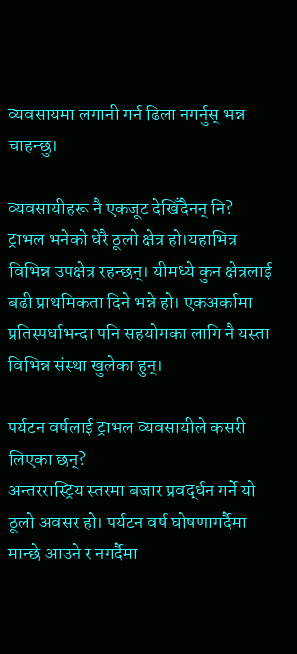व्यवसायमा लगानी गर्न ढिला नगर्नुस् भन्न चाहन्छु।

व्यवसायीहरू नै एकजूट देखिँदैनन् नि?
ट्राभल भनेको धेरै ठूलो क्षेत्र हो।यहाभित्र विभिन्न उपक्षेत्र रहन्छन्। यीमध्ये कुन क्षेत्रलाई बढी प्राथमिकता दिने भन्ने हो। एकअर्कामा प्रतिस्पर्धाभन्दा पनि सहयोगका लागि नै यस्ता विभिन्न संस्था खुलेका हुन्।

पर्यटन वर्षलाई ट्राभल व्यवसायीले कसरी लिएका छन्?
अन्तररास्ट्रिय स्तरमा बजार प्रवर्द्धन गर्ने यो ठूलो अवसर हो। पर्यटन वर्ष घोषणागर्दैमा मान्छे आउने र नगर्दैमा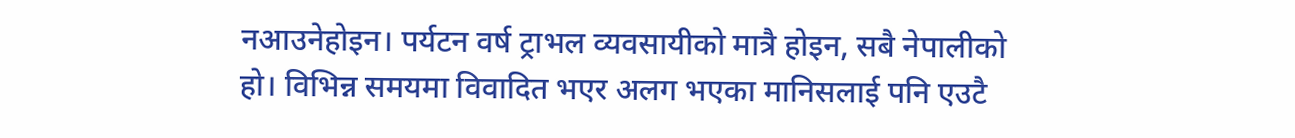नआउनेहोइन। पर्यटन वर्ष ट्राभल व्यवसायीको मात्रै होइन, सबै नेपालीको हो। विभिन्न समयमा विवादित भएर अलग भएका मानिसलाई पनि एउटै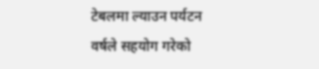टेबलमा ल्याउन पर्यटन वर्षले सहयोग गरेको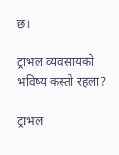छ।

ट्राभल व्यवसायको भविष्य कस्तो रहला?

ट्राभल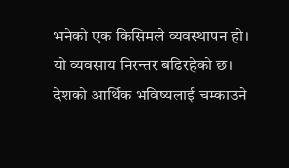भनेको एक किसिमले व्यवस्थापन हो। यो व्यवसाय निरन्तर बढिरहेको छ। देशको आर्थिक भविष्यलाई चम्काउने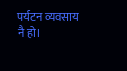पर्यटन व्यवसाय नै हो।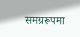समग्ररूपमा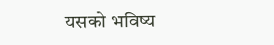यसको भविष्य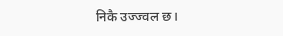निकै उज्ज्वल छ।